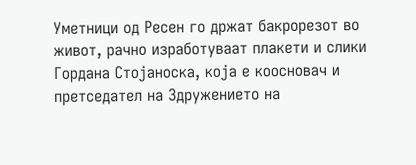Уметници од Ресен го држат бакрорезот во живот, рачно изработуваат плакети и слики
Гордана Стојаноска, која е коосновач и претседател на Здружението на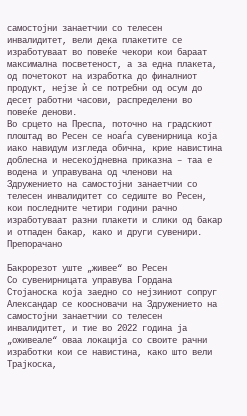самостојни занаетчии со телесен инвалидитет, вели дека плакетите се изработуваат во повеќе чекори кои бараат максимална посветеност, а за една плакета, од почетокот на изработка до финалниот продукт, нејзе ѝ се потребни од осум до десет работни часови, распределени во повеќе денови.
Во срцето на Преспа, поточно на градскиот плоштад во Ресен се ноаѓа сувенирница која иако навидум изгледа обична, крие навистина доблесна и несекојдневна приказна – таа е водена и управувана од членови на Здружението на самостојни занаетчии со телесен инвалидитет со седиште во Ресен, кои последните четири години рачно изработуваат разни плакети и слики од бакар и отпаден бакар, како и други сувенири.
Препорачано

Бакрорезот уште „живее“ во Ресен
Со сувенирницата управува Гордана Стојаноска која заедно со нејзиниот сопруг Александар се коосновачи на Здружението на самостојни занаетчии со телесен инвалидитет, и тие во 2022 година ја „оживеале“ оваа локација со своите рачни изработки кои се навистина, како што вели Трајкоска,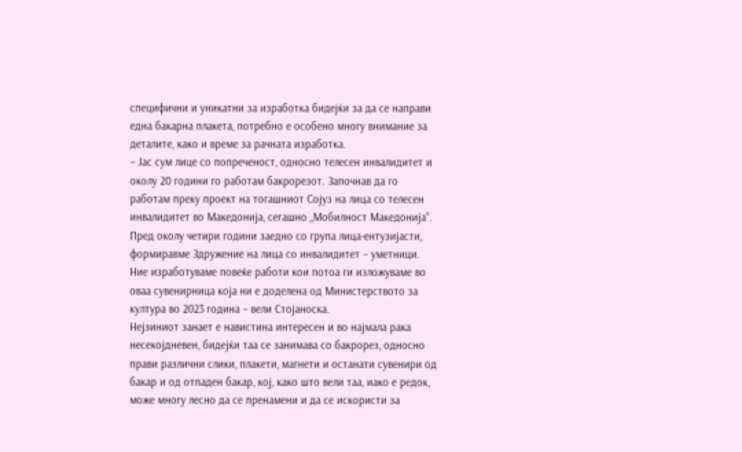специфични и уникатни за изработка бидејќи за да се направи една бакарна плакета, потребно е особено многу внимание за деталите, како и време за рачната изработка.
– Јас сум лице со попреченост, односно телесен инвалидитет и околу 20 години го работам бакрорезот. Започнав да го работам преку проект на тогашниот Сојуз на лица со телесен инвалидитет во Македонија, сегашно „Мобилност Македонија“. Пред околу четири години заедно со група лица-ентузијасти, формиравме Здружение на лица со инвалидитет – уметници. Ние изработуваме повеќе работи кои потоа ги изложуваме во оваа сувенирница која ни е доделена од Министерството за култура во 2023 година – вели Стојаноска.
Нејзиниот занает е навистина интересен и во најмала рака несекојдневен, бидејќи таа се занимава со бакрорез, односно прави различни слики, плакети, магнети и останати сувенири од бакар и од отпаден бакар, кој, како што вели таа, иако е редок, може многу лесно да се пренамени и да се искористи за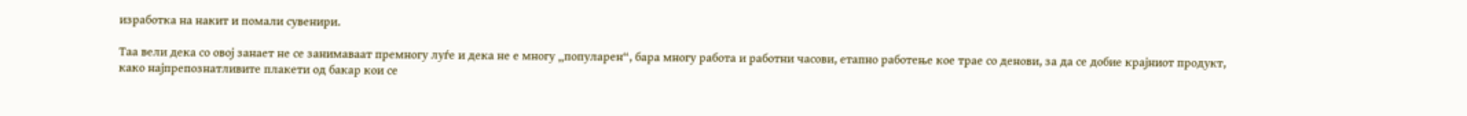изработка на накит и помали сувенири.

Таа вели дека со овој занает не се занимаваат премногу луѓе и дека не е многу „популарен“, бара многу работа и работни часови, етапно работење кое трае со денови, за да се добие крајниот продукт, како најпрепознатливите плакети од бакар кои се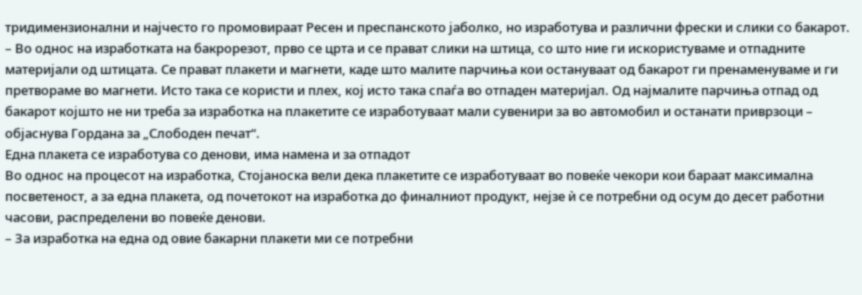тридимензионални и најчесто го промовираат Ресен и преспанското јаболко, но изработува и различни фрески и слики со бакарот.
– Во однос на изработката на бакрорезот, прво се црта и се прават слики на штица, со што ние ги искористуваме и отпадните материјали од штицата. Се прават плакети и магнети, каде што малите парчиња кои остануваат од бакарот ги пренаменуваме и ги претвораме во магнети. Исто така се користи и плех, кој исто така спаѓа во отпаден материјал. Од најмалите парчиња отпад од бакарот којшто не ни треба за изработка на плакетите се изработуваат мали сувенири за во автомобил и останати приврзоци – објаснува Гордана за „Слободен печат“.
Една плакета се изработува со денови, има намена и за отпадот
Во однос на процесот на изработка, Стојаноска вели дека плакетите се изработуваат во повеќе чекори кои бараат максимална посветеност, а за една плакета, од почетокот на изработка до финалниот продукт, нејзе ѝ се потребни од осум до десет работни часови, распределени во повеќе денови.
– За изработка на една од овие бакарни плакети ми се потребни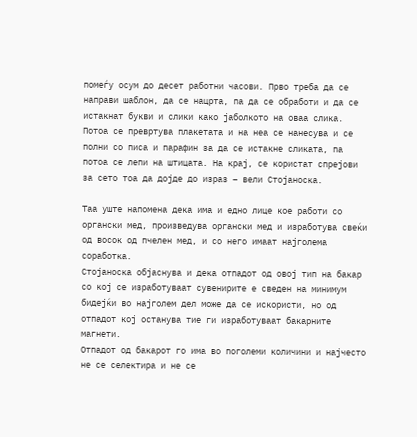помеѓу осум до десет работни часови. Прво треба да се направи шаблон, да се нацрта, па да се обработи и да се истакнат букви и слики како јаболкото на оваа слика. Потоа се превртува плакетата и на неа се нанесува и се полни со писа и парафин за да се истакне сликата, па потоа се лепи на штицата. На крај, се користат спрејови за сето тоа да дојде до израз – вели Стојаноска.

Таа уште напомена дека има и едно лице кое работи со органски мед, произведува органски мед и изработува свеќи од восок од пчелен мед, и со него имаат најголема соработка.
Стојаноска објаснува и дека отпадот од овој тип на бакар со кој се изработуваат сувенирите е сведен на минимум бидејќи во најголем дел може да се искористи, но од отпадот кој останува тие ги изработуваат бакарните магнети.
Отпадот од бакарот го има во поголеми количини и најчесто не се селектира и не се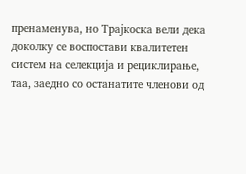пренаменува, но Трајкоска вели дека доколку се воспостави квалитетен систем на селекција и рециклирање, таа, заедно со останатите членови од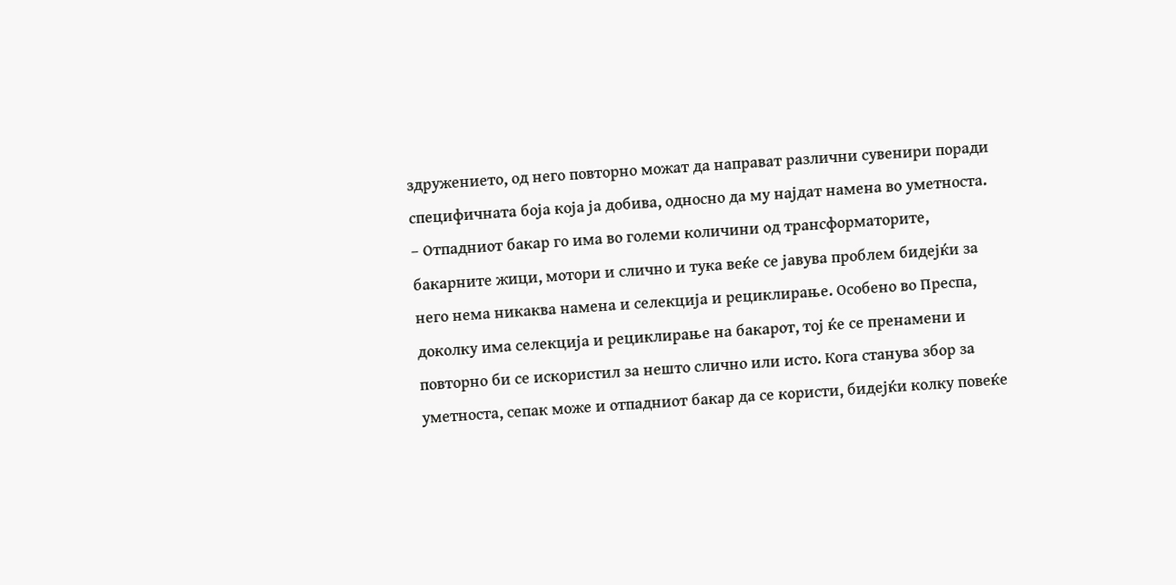здружението, од него повторно можат да направат различни сувенири поради специфичната боја која ја добива, односно да му најдат намена во уметноста.
– Отпадниот бакар го има во големи количини од трансформаторите, бакарните жици, мотори и слично и тука веќе се јавува проблем бидејќи за него нема никаква намена и селекција и рециклирање. Особено во Преспа, доколку има селекција и рециклирање на бакарот, тој ќе се пренамени и повторно би се искористил за нешто слично или исто. Кога станува збор за уметноста, сепак може и отпадниот бакар да се користи, бидејќи колку повеќе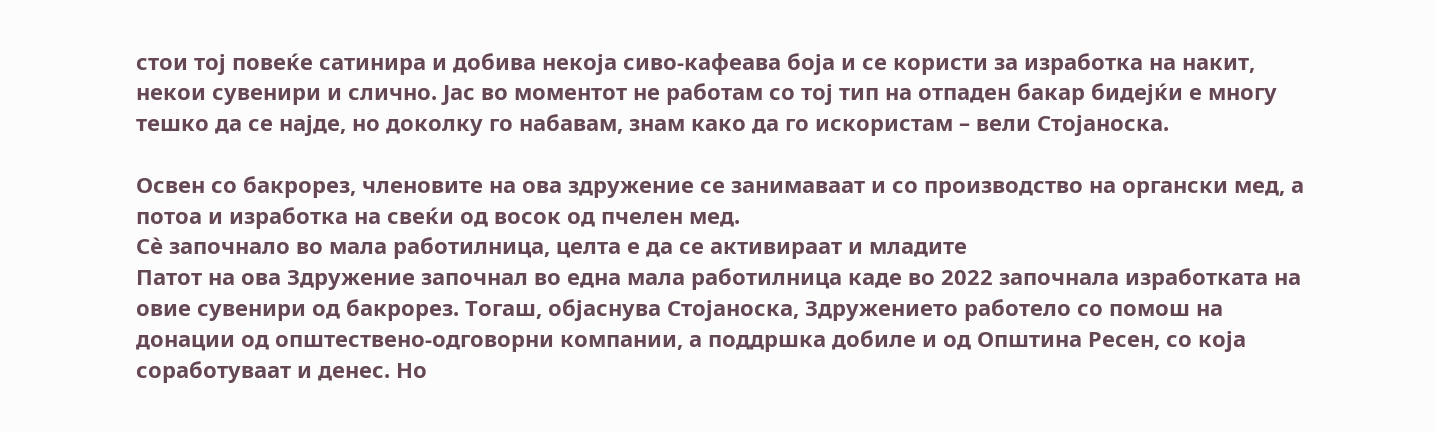стои тој повеќе сатинира и добива некоја сиво-кафеава боја и се користи за изработка на накит, некои сувенири и слично. Јас во моментот не работам со тој тип на отпаден бакар бидејќи е многу тешко да се најде, но доколку го набавам, знам како да го искористам – вели Стојаноска.

Освен со бакрорез, членовите на ова здружение се занимаваат и со производство на органски мед, а потоа и изработка на свеќи од восок од пчелен мед.
Сè започнало во мала работилница, целта е да се активираат и младите
Патот на ова Здружение започнал во една мала работилница каде во 2022 започнала изработката на овие сувенири од бакрорез. Тогаш, објаснува Стојаноска, Здружението работело со помош на донации од општествено-одговорни компании, а поддршка добиле и од Општина Ресен, со која соработуваат и денес. Но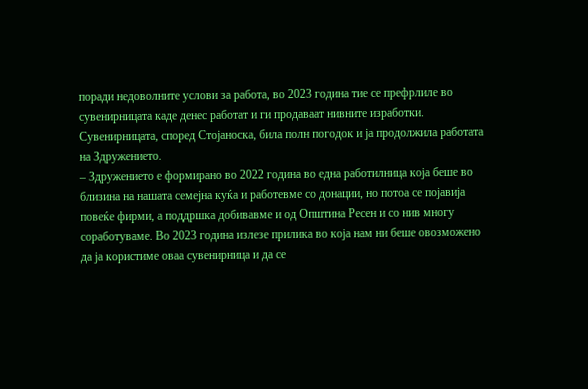поради недоволните услови за работа, во 2023 година тие се префрлиле во сувенирницата каде денес работат и ги продаваат нивните изработки. Сувенирницата, според Стојаноска, била полн погодок и ја продолжила работата на Здружението.
– Здружението е формирано во 2022 година во една работилница која беше во близина на нашата семејна куќа и работевме со донации, но потоа се појавија повеќе фирми, а поддршка добивавме и од Општина Ресен и со нив многу соработуваме. Во 2023 година излезе прилика во која нам ни беше овозможено да ја користиме оваа сувенирница и да се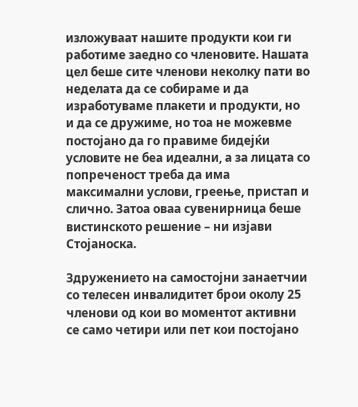изложуваат нашите продукти кои ги работиме заедно со членовите. Нашата цел беше сите членови неколку пати во неделата да се собираме и да изработуваме плакети и продукти, но и да се дружиме, но тоа не можевме постојано да го правиме бидејќи условите не беа идеални, а за лицата со попреченост треба да има максимални услови, греење, пристап и слично. Затоа оваа сувенирница беше вистинското решение – ни изјави Стојаноска.

Здружението на самостојни занаетчии со телесен инвалидитет брои околу 25 членови од кои во моментот активни се само четири или пет кои постојано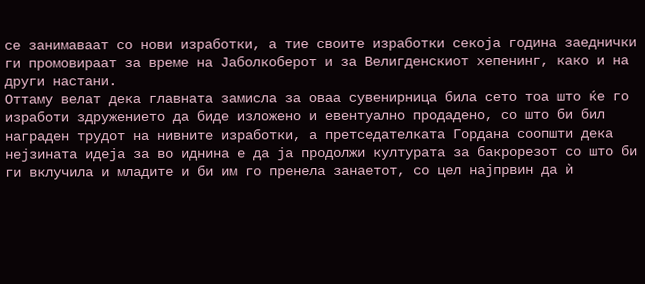се занимаваат со нови изработки, а тие своите изработки секоја година заеднички ги промовираат за време на Јаболкоберот и за Велигденскиот хепенинг, како и на други настани.
Оттаму велат дека главната замисла за оваа сувенирница била сето тоа што ќе го изработи здружението да биде изложено и евентуално продадено, со што би бил награден трудот на нивните изработки, а претседателката Гордана соопшти дека нејзината идеја за во иднина е да ја продолжи културата за бакрорезот со што би ги вклучила и младите и би им го пренела занаетот, со цел најпрвин да ѝ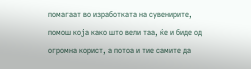помагаат во изработката на сувенирите, помош која како што вели таа, ќе и биде од огромна корист, а потоа и тие самите да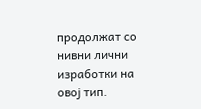продолжат со нивни лични изработки на овој тип.